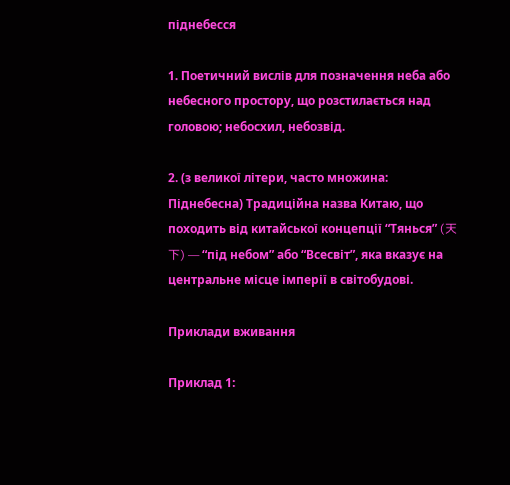піднебесся

1. Поетичний вислів для позначення неба або небесного простору, що розстилається над головою; небосхил, небозвід.

2. (з великої літери, часто множина: Піднебесна) Традиційна назва Китаю, що походить від китайської концепції “Тянься” (天下) — “під небом” або “Всесвіт”, яка вказує на центральне місце імперії в світобудові.

Приклади вживання

Приклад 1: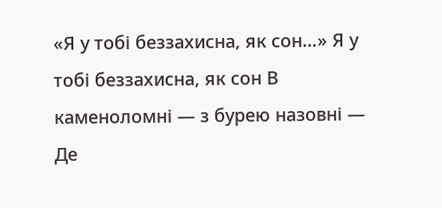«Я у тобі беззахисна, як сон…» Я у тобі беззахисна, як сон В каменоломні — з бурею назовні — Де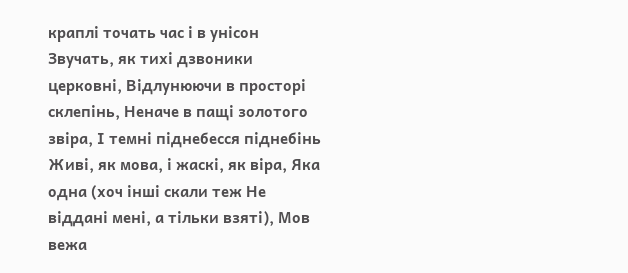краплі точать час і в унісон Звучать, як тихі дзвоники церковні, Відлунюючи в просторі склепінь, Неначе в пащі золотого звіра, І темні піднебесся піднебінь Живі, як мова, і жаскі, як віра, Яка одна (хоч інші скали теж Не віддані мені, а тільки взяті), Мов вежа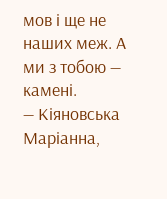мов і ще не наших меж. А ми з тобою — камені.
— Кіяновська Маріанна,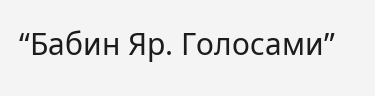“Бабин Яр. Голосами”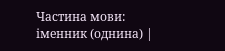Частина мови: іменник (однина) |